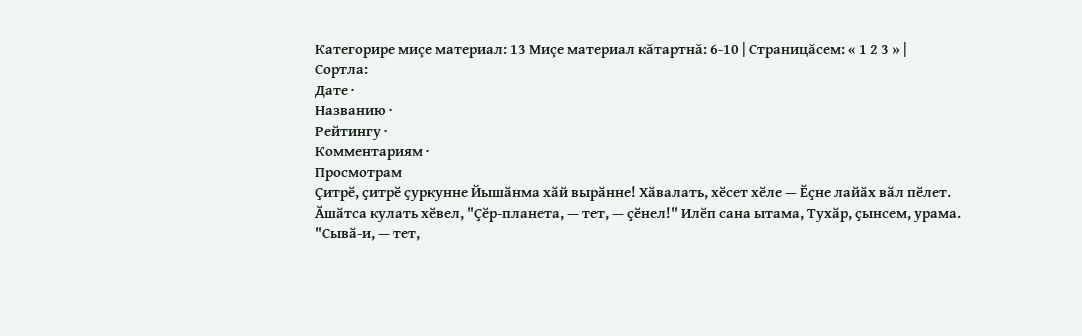Категорире миçе материал: 13 Миçе материал кăтартнă: 6-10 | Страницăсем: « 1 2 3 » |
Сортла:
Дате ·
Названию ·
Рейтингу ·
Комментариям ·
Просмотрам
Ҫитрӗ, ҫитрӗ ҫуркунне Йышӑнма хӑй вырӑнне! Хӑвалать, хӗсет хӗле — Ӗҫне лайӑх вӑл пӗлет.
Ӑшӑтса кулать хӗвел, "Ҫӗр-планета, — тет, — ҫӗнел!" Илӗп сана ытама, Тухӑр, ҫынсем, урама.
"Сывӑ-и, — тет,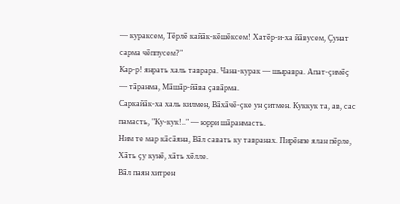— кураксем, Тӗрлӗ кайӑк-кӗшӗксем! Хатӗр-и-ха йӑвусем, Ҫунат сарма чӗппусем?"
Кар-р! янрать халь таврара. Чана-курак — шыравра. Апат-ҫимӗҫ — тӑранма, Мӑшӑр-йӑва ҫавӑрма.
Саркайӑк-ха халь килмен, Вӑхӑчӗ-ҫке ун ҫитмен. Куккук та, ав, сас памасть, "Ку-кук!.." — юрри шӑранмасть.
Ним те мар кӑсӑяна, Вӑл савать ку тавранах. Пирӗнпе ялан пӗрле, Хӑть ҫу кунӗ, хӑть хӗлле.
Вӑл паян хитрен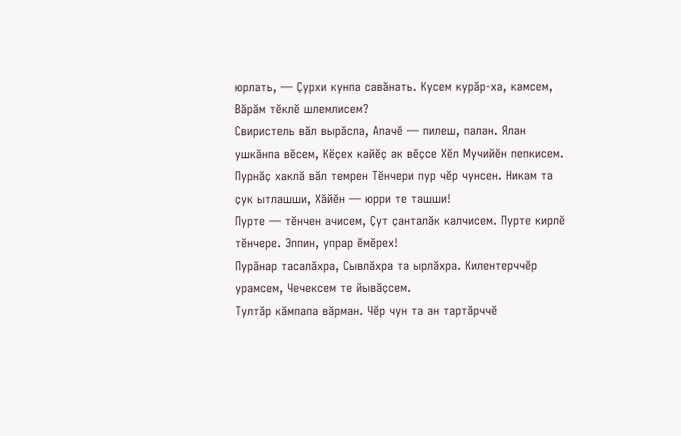юрлать, — Ҫурхи кунпа савӑнать. Кусем курӑр-ха, камсем,
Вӑрӑм тӗклӗ шлемлисем?
Свиристель вӑл вырӑсла, Апачӗ — пилеш, палан. Ялан ушкӑнпа вӗсем, Кёҫех кайӗҫ ак вӗҫсе Хӗл Мучийӗн пепкисем.
Пурнӑҫ хаклӑ вӑл темрен Тӗнчери пур чӗр чунсен. Никам та ҫук ытлашши, Хӑйӗн — юрри те ташши!
Пурте — тӗнчен ачисем, Ҫут ҫанталӑк калчисем. Пурте кирлӗ тӗнчере. Эппин, упрар ӗмӗрех!
Пурӑнар тасалӑхра, Сывлӑхра та ырлӑхра. Килентерччӗр урамсем, Чечексем те йывӑҫсем.
Тултӑр кӑмпапа вӑрман. Чӗр чун та ан тартӑрччӗ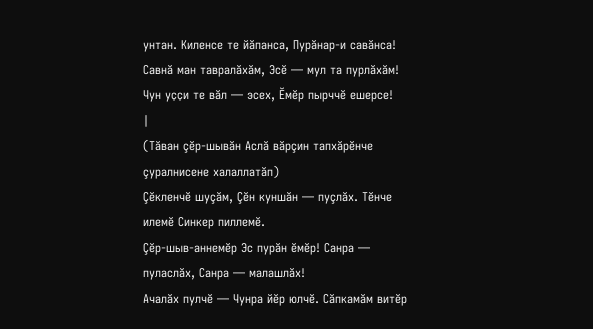унтан. Киленсе те йӑпанса, Пурӑнар-и савӑнса!
Савнӑ ман тавралӑхӑм, Эсӗ — мул та пурлӑхӑм! Чун уҫҫи те вӑл — эсех, Ӗмӗр пырччӗ ешерсе!
|
(Тăван çĕр-шывăн Аслă вăрçин тапхăрĕнче çуралнисене халаллатăп)
Çĕкленчĕ шуçăм, Çĕн куншăн — пуçлăх. Тĕнче илемĕ Синкер пиллемĕ.
Çĕр-шыв-аннемĕр Эс пурăн ĕмĕр! Санра — пуласлăх, Санра — малашлăх!
Ачалăх пулчĕ — Чунра йĕр юлчĕ. Сăпкамăм витĕр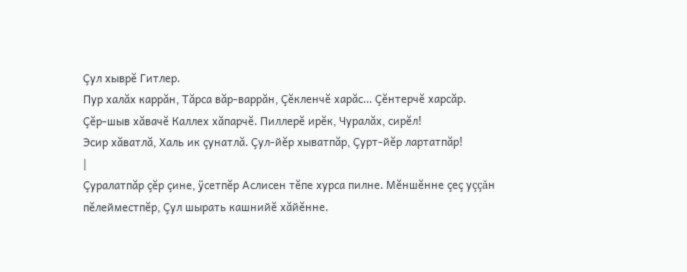Çул хыврĕ Гитлер.
Пур халăх каррăн, Тăрса вăр-варрăн, Çĕкленчĕ харăс... Çĕнтерчĕ харсăр.
Çĕр-шыв хăвачĕ Каллех хăпарчĕ. Пиллерĕ ирĕк, Чуралăх, сирĕл!
Эсир хăватлă, Халь ик çунатлă. Çул-йĕр хыватпăр, Çурт-йĕр лартатпăр!
|
Çуралатпăр çĕр çине, ÿсетпĕр Аслисен тĕпе хурса пилне. Мĕншĕнне çеç уççăн пĕлейместпĕр, Çул шырать кашнийĕ хăйĕнне.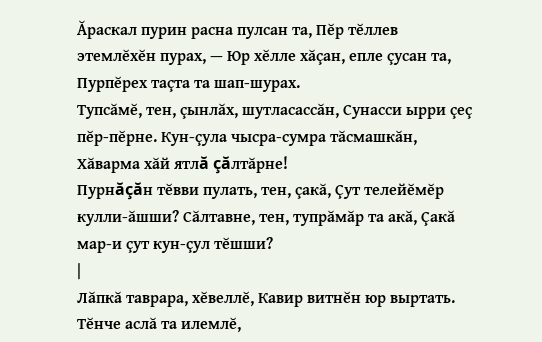Ăраскал пурин расна пулсан та, Пĕр тĕллев этемлĕхĕн пурах, — Юр хĕлле хăçан, епле çусан та, Пурпĕрех таçта та шап-шурах.
Тупсăмĕ, тен, çынлăх, шутласассăн, Сунасси ырри çеç пĕр-пĕрне. Кун-çула чысра-сумра тăсмашкăн, Хăварма хăй ятлă çăлтăрне!
Пурнăçăн тĕвви пулать, тен, çакă, Çут телейĕмĕр кулли-ăшши? Сăлтавне, тен, тупрăмăр та акă, Çакă мар-и çут кун-çул тĕшши?
|
Лăпкă таврара, хĕвеллĕ, Кавир витнĕн юр выртать. Тĕнче аслă та илемлĕ,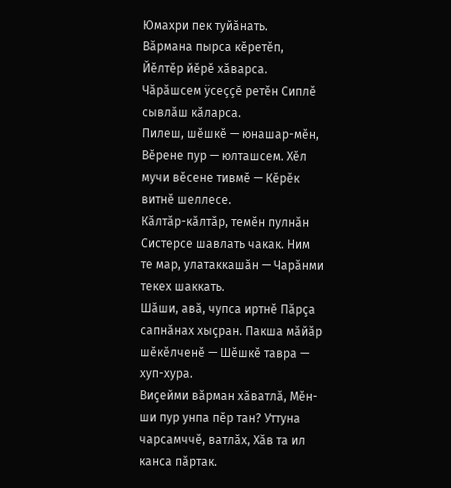Юмахри пек туйăнать.
Вăрмана пырса кĕретĕп, Йĕлтĕр йĕрĕ хăварса. Чăрăшсем ÿсеççĕ ретĕн Сиплĕ сывлăш кăларса.
Пилеш, шĕшкĕ — юнашар-мĕн, Вĕрене пур — юлташсем. Хĕл мучи вĕсене тивмĕ — Кĕрĕк витнĕ шеллесе.
Кăлтăр-кăлтăр, темĕн пулнăн Систерсе шавлать чакак. Ним те мар, улатаккашăн — Чарăнми текех шаккать.
Шăши, авă, чупса иртнĕ Пăрçа сапнăнах хыçран. Пакша мăйăр шĕкĕлченĕ — Шĕшкĕ тавра — хуп-хура.
Виçейми вăрман хăватлă, Мĕн-ши пур унпа пĕр тан? Уттуна чарсамччĕ, ватлăх, Хăв та ил канса пăртак.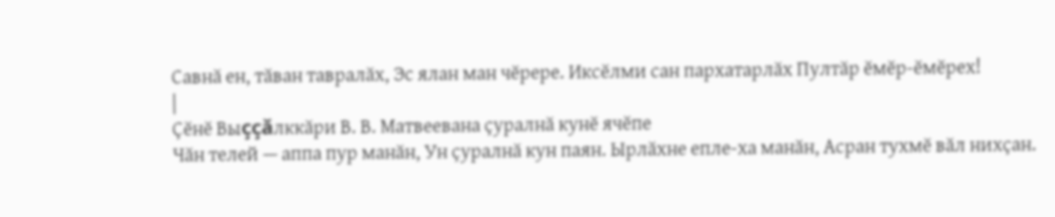Савнă ен, тăван тавралăх, Эс ялан ман чĕрере. Иксĕлми сан пархатарлăх Пултăр ĕмĕр-ĕмĕрех!
|
Çĕнĕ Выççăлккăри В. В. Матвеевана çуралнă кунĕ ячĕпе
Чăн телей — аппа пур манăн, Ун çуралнă кун паян. Ырлăхне епле-ха манăн, Асран тухмĕ вăл нихçан.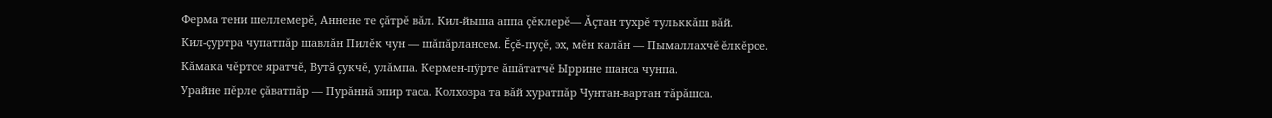Ферма тени шеллемерĕ, Аннене те çăтрĕ вăл. Кил-йыша аппа çĕклерĕ— Ăçтан тухрĕ тульккăш вăй.
Кил-çуртра чупатпăр шавлăн Пилĕк чун — шăпăрлансем. Ĕçĕ-пуçĕ, эх, мĕн калăн — Пымаллахчĕ ĕлкĕрсе.
Кăмака чĕртсе яратчĕ, Вутă çукчĕ, улăмпа. Кермен-пÿрте ăшăтатчĕ Ыррине шанса чунпа.
Урайне пĕрле çăватпăр — Пурăннă эпир таса. Колхозра та вăй хуратпăр Чунтан-вартан тăрăшса.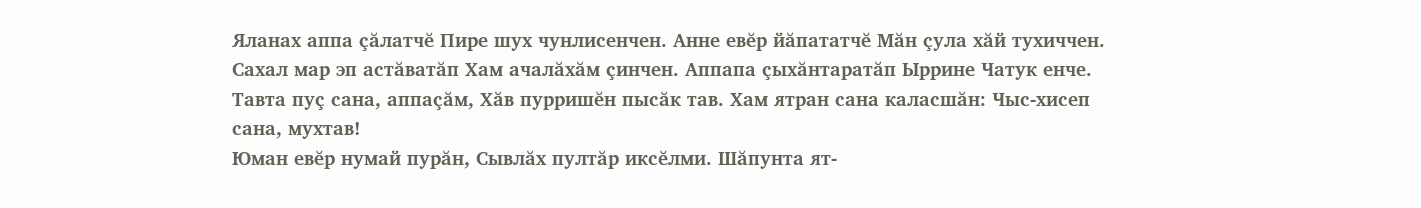Яланах аппа çăлатчĕ Пире шух чунлисенчен. Анне евĕр йăпататчĕ Мăн çула хăй тухиччен.
Сахал мар эп астăватăп Хам ачалăхăм çинчен. Аппапа çыхăнтаратăп Ыррине Чатук енче.
Тавта пуç сана, аппаçăм, Хăв пурришĕн пысăк тав. Хам ятран сана каласшăн: Чыс-хисеп сана, мухтав!
Юман евĕр нумай пурăн, Сывлăх пултăр иксĕлми. Шăпунта ят-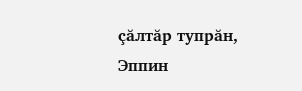çăлтăр тупрăн, Эппин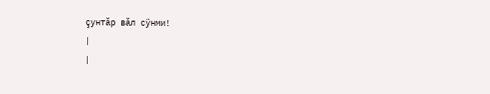çунтăр вăл сÿнми!
|
|